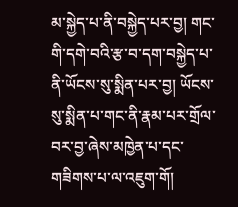མ་སྐྱེད་པ་ནི་བསྐྱེད་པར་བྱ། གང་གི་དགེ་བའི་རྩ་བ་དག་བསྐྱེད་པ་ནི་ཡོངས་སུ་སྨིན་པར་བྱ། ཡོངས་སུ་སྨིན་པ་གང་ནི་རྣམ་པར་གྲོལ་བར་བྱ་ཞེས་མཁྱེན་པ་དང་གཟིགས་པ་ལ་འཇུག་གོ།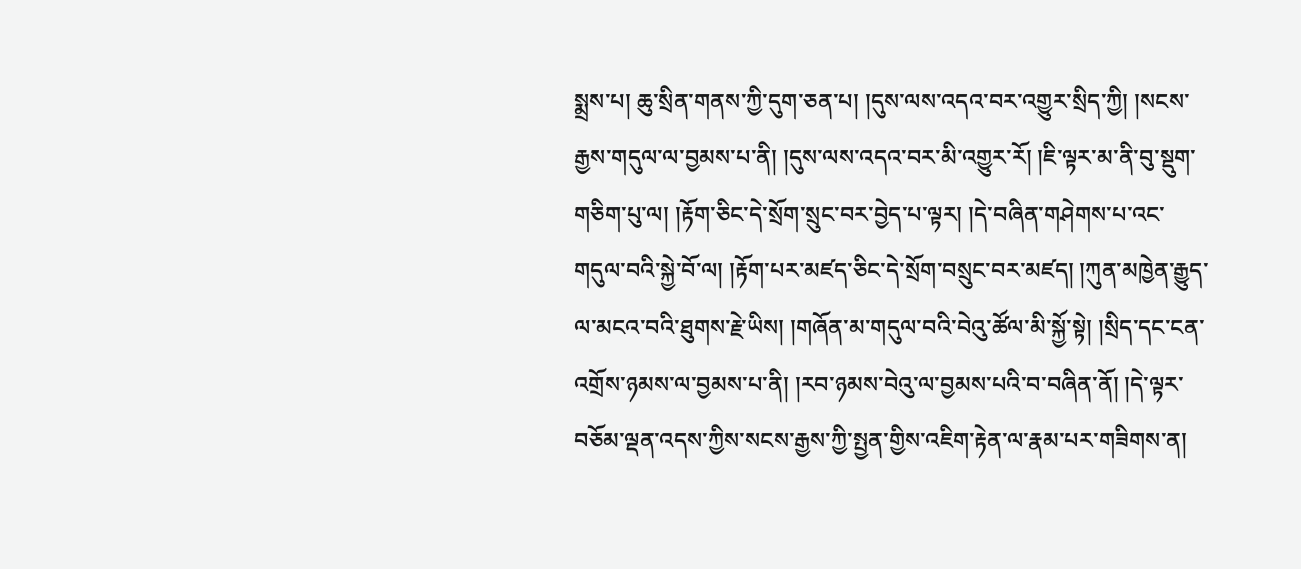སྨྲས་པ། ཆུ་སྲིན་གནས་ཀྱི་དུག་ཅན་པ། །དུས་ལས་འདའ་བར་འགྱུར་སྲིད་ཀྱི། །སངས་རྒྱས་གདུལ་ལ་བྱམས་པ་ནི། །དུས་ལས་འདའ་བར་མི་འགྱུར་རོ། །ཇི་ལྟར་མ་ནི་བུ་སྡུག་གཅིག་པུ་ལ། །རྟོག་ཅིང་དེ་སྲོག་སྲུང་བར་བྱེད་པ་ལྟར། །དེ་བཞིན་གཤེགས་པ་འང་གདུལ་བའི་སྐྱེ་བོ་ལ། །རྟོག་པར་མཛད་ཅིང་དེ་སྲོག་བསྲུང་བར་མཛད། །ཀུན་མཁྱེན་རྒྱུད་ལ་མངའ་བའི་ཐུགས་རྗེ་ཡིས། །གཞོན་མ་གདུལ་བའི་བེའུ་ཚོལ་མི་སྐྱོ་སྟེ། །སྲིད་དང་ངན་འགྲོས་ཉམས་ལ་བྱམས་པ་ནི། །རབ་ཉམས་བེའུ་ལ་བྱམས་པའི་བ་བཞིན་ནོ། །དེ་ལྟར་བཅོམ་ལྡན་འདས་ཀྱིས་སངས་རྒྱས་ཀྱི་སྤྱན་གྱིས་འཇིག་རྟེན་ལ་རྣམ་པར་གཟིགས་ན།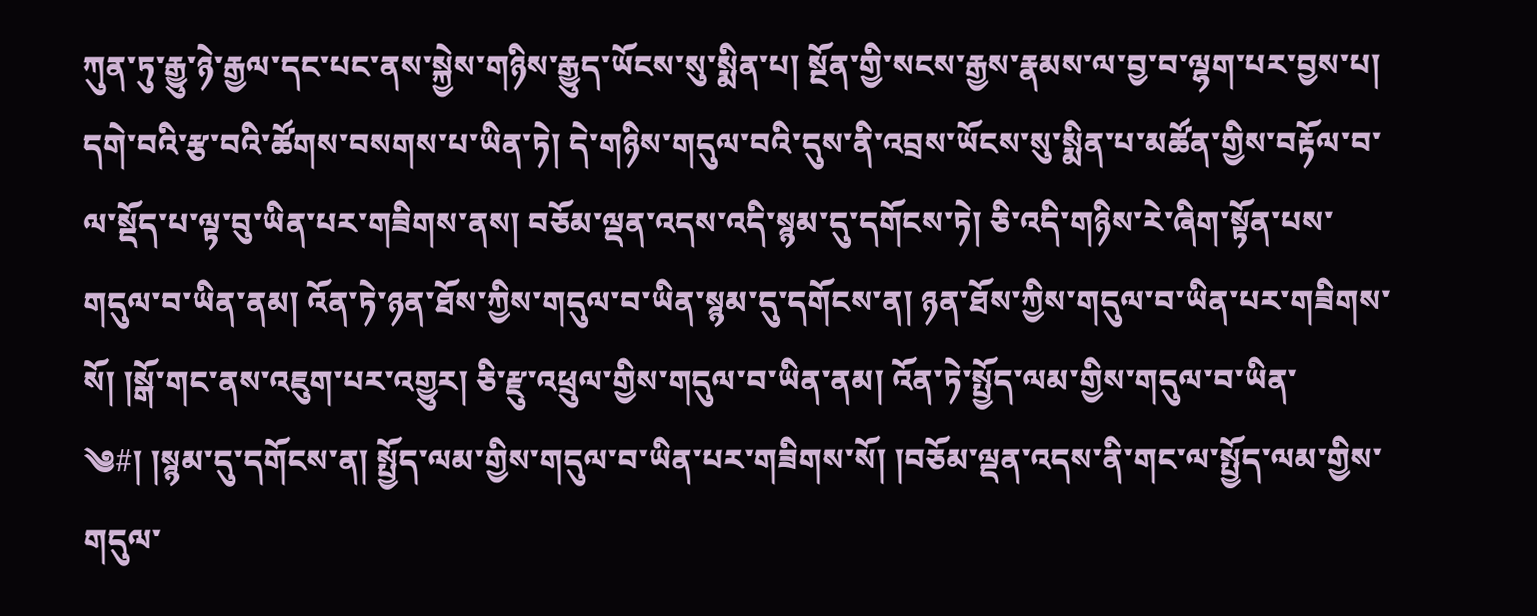ཀུན་ཏུ་རྒྱུ་ཉེ་རྒྱལ་དང་པང་ནས་སྐྱེས་གཉིས་རྒྱུད་ཡོངས་སུ་སྨིན་པ། སྔོན་གྱི་སངས་རྒྱས་རྣམས་ལ་བྱ་བ་ལྷག་པར་བྱས་པ། དགེ་བའི་རྩ་བའི་ཚོགས་བསགས་པ་ཡིན་ཏེ། དེ་གཉིས་གདུལ་བའི་དུས་ནི་འབྲས་ཡོངས་སུ་སྨིན་པ་མཚོན་གྱིས་བརྟོལ་བ་ལ་སྡོད་པ་ལྟ་བུ་ཡིན་པར་གཟིགས་ནས། བཅོམ་ལྡན་འདས་འདི་སྙམ་དུ་དགོངས་ཏེ། ཅི་འདི་གཉིས་རེ་ཞིག་སྟོན་པས་གདུལ་བ་ཡིན་ནམ། འོན་ཏེ་ཉན་ཐོས་ཀྱིས་གདུལ་བ་ཡིན་སྙམ་དུ་དགོངས་ན། ཉན་ཐོས་ཀྱིས་གདུལ་བ་ཡིན་པར་གཟིགས་སོ། །སྒོ་གང་ནས་འཇུག་པར་འགྱུར། ཅི་རྫུ་འཕྲུལ་གྱིས་གདུལ་བ་ཡིན་ནམ། འོན་ཏེ་སྤྱོད་ལམ་གྱིས་གདུལ་བ་ཡིན་
༄#། །སྙམ་དུ་དགོངས་ན། སྤྱོད་ལམ་གྱིས་གདུལ་བ་ཡིན་པར་གཟིགས་སོ། །བཅོམ་ལྡན་འདས་ནི་གང་ལ་སྤྱོད་ལམ་གྱིས་གདུལ་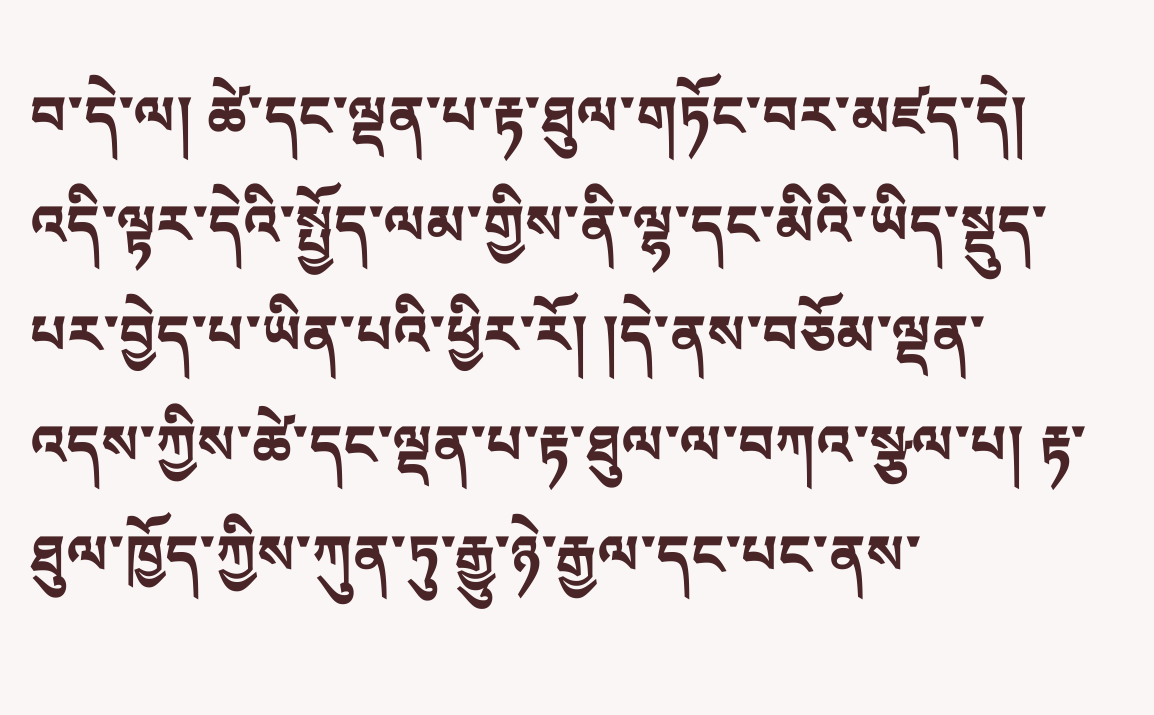བ་དེ་ལ། ཚེ་དང་ལྡན་པ་རྟ་ཐུལ་གཏོང་བར་མཛད་དེ། འདི་ལྟར་དེའི་སྤྱོད་ལམ་གྱིས་ནི་ལྷ་དང་མིའི་ཡིད་སྡུད་པར་བྱེད་པ་ཡིན་པའི་ཕྱིར་རོ། །དེ་ནས་བཅོམ་ལྡན་འདས་ཀྱིས་ཚེ་དང་ལྡན་པ་རྟ་ཐུལ་ལ་བཀའ་སྩལ་པ། རྟ་ཐུལ་ཁྱོད་ཀྱིས་ཀུན་ཏུ་རྒྱུ་ཉེ་རྒྱལ་དང་པང་ནས་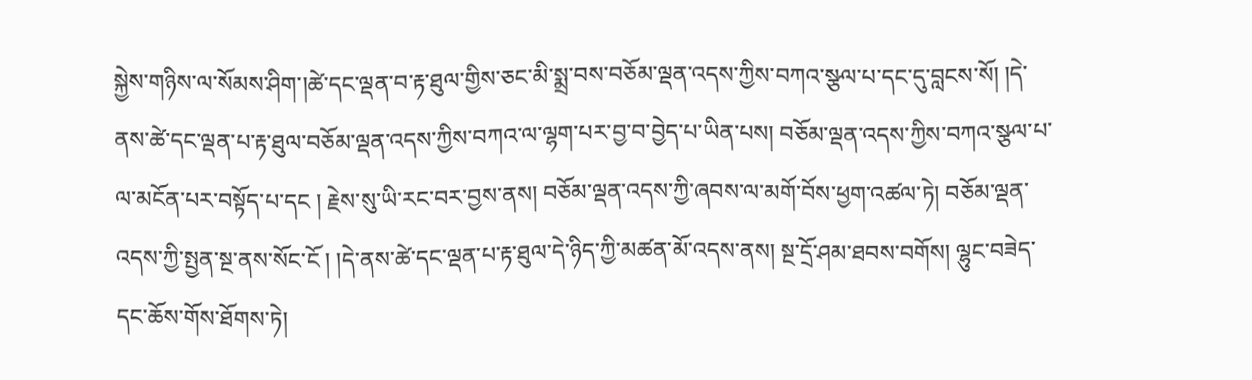སྐྱེས་གཉིས་ལ་སོམས་ཤིག་།ཚེ་དང་ལྡན་བ་རྟ་ཐུལ་གྱིས་ཅང་མི་སྨྲ་བས་བཅོམ་ལྡན་འདས་ཀྱིས་བཀའ་སྩལ་པ་དང་དུ་བླངས་སོ། །དེ་ནས་ཚེ་དང་ལྡན་པ་རྟ་ཐུལ་བཅོམ་ལྡན་འདས་ཀྱིས་བཀའ་ལ་ལྷག་པར་བྱ་བ་བྱེད་པ་ཡིན་པས། བཅོམ་ལྡན་འདས་ཀྱིས་བཀའ་སྩལ་པ་ལ་མངོན་པར་བསྟོད་པ་དང ། རྗེས་སུ་ཡི་རང་བར་བྱས་ནས། བཅོམ་ལྡན་འདས་ཀྱི་ཞབས་ལ་མགོ་བོས་ཕྱག་འཚལ་ཏེ། བཅོམ་ལྡན་འདས་ཀྱི་སྤྱན་སྔ་ནས་སོང་ངོ ། །དེ་ནས་ཚེ་དང་ལྡན་པ་རྟ་ཐུལ་དེ་ཉིད་ཀྱི་མཚན་མོ་འདས་ནས། སྔ་དྲོ་ཤམ་ཐབས་བགོས། ལྷུང་བཟེད་དང་ཆོས་གོས་ཐོགས་ཏེ།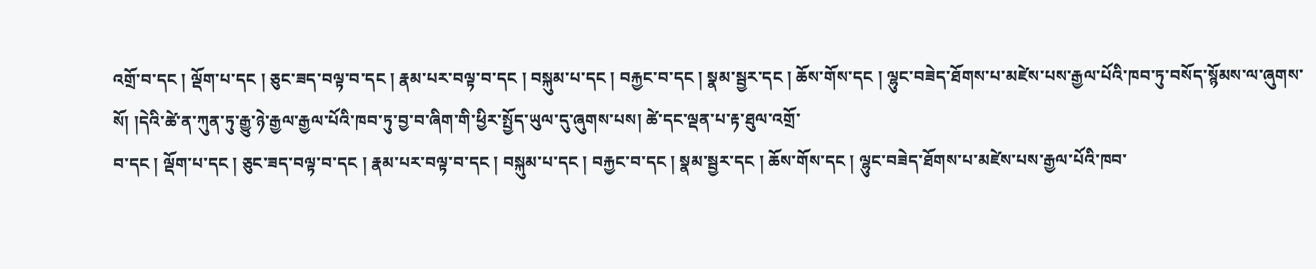འགྲོ་བ་དང ། ལྡོག་པ་དང ། ཅུང་ཟད་བལྟ་བ་དང ། རྣམ་པར་བལྟ་བ་དང ། བསྐུམ་པ་དང ། བརྐྱང་བ་དང ། སྣམ་སྦྱར་དང ། ཆོས་གོས་དང ། ལྷུང་བཟེད་ཐོགས་པ་མཛེས་པས་རྒྱལ་པོའི་ཁབ་ཏུ་བསོད་སྙོམས་ལ་ཞུགས་སོ། །དེའི་ཚེ་ན་ཀུན་ཏུ་རྒྱུ་ཉེ་རྒྱལ་རྒྱལ་པོའི་ཁབ་ཏུ་བྱ་བ་ཞིག་གི་ཕྱིར་སྤྱོད་ཡུལ་དུ་ཞུགས་པས། ཚེ་དང་ལྡན་པ་རྟ་ཐུལ་འགྲོ་
བ་དང ། ལྡོག་པ་དང ། ཅུང་ཟད་བལྟ་བ་དང ། རྣམ་པར་བལྟ་བ་དང ། བསྐུམ་པ་དང ། བརྐྱང་བ་དང ། སྣམ་སྦྱར་དང ། ཆོས་གོས་དང ། ལྷུང་བཟེད་ཐོགས་པ་མཛེས་པས་རྒྱལ་པོའི་ཁབ་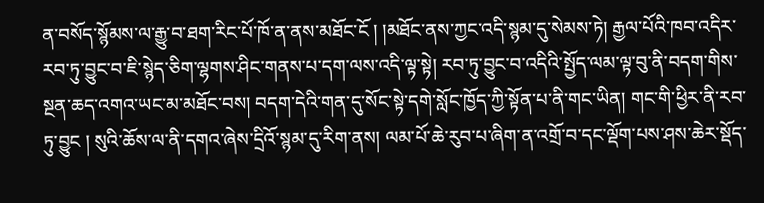ན་བསོད་སྙོམས་ལ་རྒྱུ་བ་ཐག་རིང་པོ་ཁོ་ན་ནས་མཐོང་ངོ ། །མཐོང་ནས་ཀྱང་འདི་སྙམ་དུ་སེམས་ཏེ། རྒྱལ་པོའི་ཁབ་འདིར་རབ་ཏུ་བྱུང་བ་ཇི་སྙེད་ཅིག་ལྷགས་ཤིང་གནས་པ་དག་ལས་འདི་ལྟ་སྟེ། རབ་ཏུ་བྱུང་བ་འདིའི་སྤྱོད་ལམ་ལྟ་བུ་ནི་བདག་གིས་སྔན་ཆད་འགའ་ཡང་མ་མཐོང་བས། བདག་དེའི་གན་དུ་སོང་སྟེ་དགེ་སློང་ཁྱོད་ཀྱི་སྟོན་པ་ནི་གང་ཡིན། གང་གི་ཕྱིར་ནི་རབ་ཏུ་བྱུང ། སུའི་ཆོས་ལ་ནི་དགའ་ཞེས་དྲིའོ་སྙམ་དུ་རིག་ནས། ལམ་པོ་ཆེ་རུབ་པ་ཞིག་ན་འགྲོ་བ་དང་ལྡོག་པས་ཤས་ཆེར་སྡོད་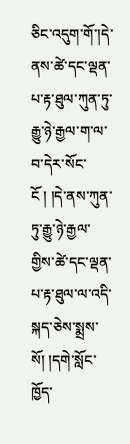ཅིང་འདུག་གོ་།དེ་ནས་ཚེ་དང་ལྡན་པ་རྟ་ཐུལ་ཀུན་ཏུ་རྒྱུ་ཉེ་རྒྱལ་ག་ལ་བ་དེར་སོང་ངོ ། །དེ་ནས་ཀུན་ཏུ་རྒྱུ་ཉེ་རྒྱལ་གྱིས་ཚེ་དང་ལྡན་པ་རྟ་ཐུལ་ལ་འདི་སྐད་ཅེས་སྨྲས་སོ། །དགེ་སློང་ཁྱོད་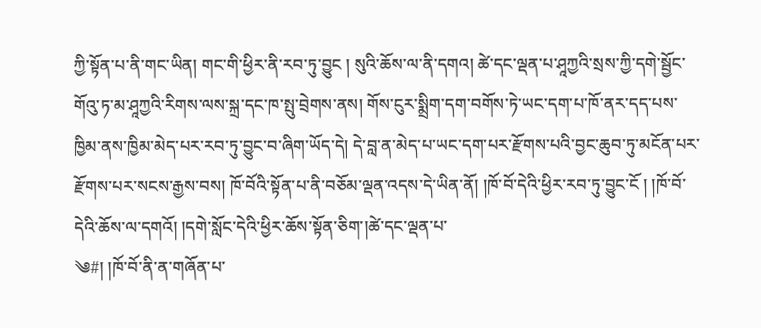ཀྱི་སྟོན་པ་ནི་གང་ཡིན། གང་གི་ཕྱིར་ནི་རབ་ཏུ་བྱུང ། སུའི་ཆོས་ལ་ནི་དགའ། ཚེ་དང་ལྡན་པ་ཤཱཀྱའི་སྲས་ཀྱི་དགེ་སྦྱོང་གོའུ་ཏ་མ་ཤཱཀྱའི་རིགས་ལས་སྐྲ་དང་ཁ་སྤུ་བྲེགས་ནས། གོས་ངུར་སྨྲིག་དག་བགོས་ཏེ་ཡང་དག་པ་ཁོ་ནར་དད་པས་ཁྱིམ་ནས་ཁྱིམ་མེད་པར་རབ་ཏུ་བྱུང་བ་ཞིག་ཡོད་དེ། དེ་བླ་ན་མེད་པ་ཡང་དག་པར་རྫོགས་པའི་བྱང་ཆུབ་ཏུ་མངོན་པར་རྫོགས་པར་སངས་རྒྱས་བས། ཁོ་བོའི་སྟོན་པ་ནི་བཅོམ་ལྡན་འདས་དེ་ཡིན་ནོ། །ཁོ་བོ་དེའི་ཕྱིར་རབ་ཏུ་བྱུང་ངོ ། །ཁོ་བོ་དེའི་ཆོས་ལ་དགའོ། །དགེ་སློང་དེའི་ཕྱིར་ཆོས་སྟོན་ཅིག་།ཚེ་དང་ལྡན་པ་
༄#། །ཁོ་བོ་ནི་ན་གཞོན་པ་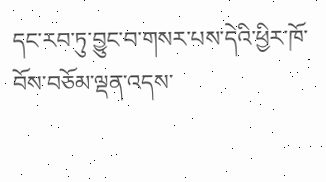དང་རབ་ཏུ་བྱུང་བ་གསར་པས་དེའི་ཕྱིར་ཁོ་བོས་བཅོམ་ལྡན་འདས་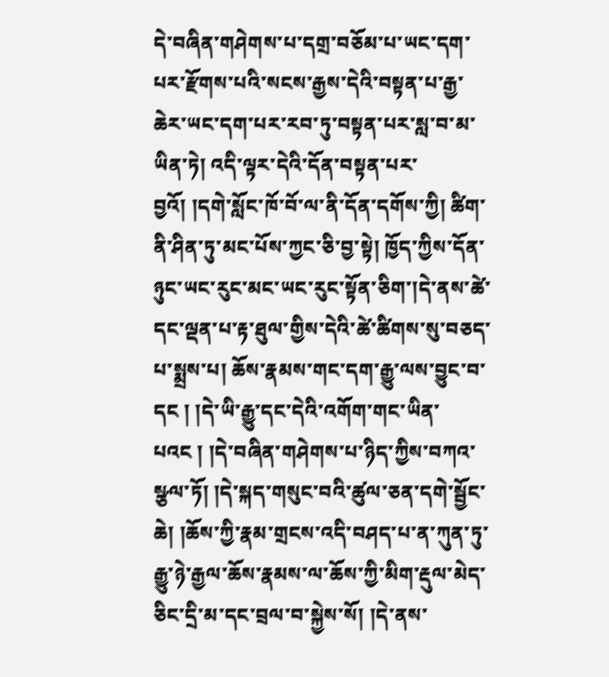དེ་བཞིན་གཤེགས་པ་དགྲ་བཅོམ་པ་ཡང་དག་པར་རྫོགས་པའི་སངས་རྒྱས་དེའི་བསྟན་པ་རྒྱ་ཆེར་ཡང་དག་པར་རབ་ཏུ་བསྟན་པར་སླ་བ་མ་ཡིན་ཏེ། འདི་ལྟར་དེའི་དོན་བསྟན་པར་བྱའོ། །དགེ་སློང་ཁོ་བོ་ལ་ནི་དོན་དགོས་ཀྱི། ཚིག་ནི་ཤིན་ཏུ་མང་པོས་ཀྱང་ཅི་བྱ་སྟེ། ཁྱོད་ཀྱིས་དོན་ཉུང་ཡང་རུང་མང་ཡང་རུང་སྟོན་ཅིག་།དེ་ནས་ཚེ་དང་ལྡན་པ་རྟ་ཐུལ་གྱིས་དེའི་ཚེ་ཚིགས་སུ་བཅད་པ་སྨྲས་པ། ཆོས་རྣམས་གང་དག་རྒྱུ་ལས་བྱུང་བ་དང ། །དེ་ཡི་རྒྱུ་དང་དེའི་འགོག་གང་ཡིན་པའང ། །དེ་བཞིན་གཤེགས་པ་ཉིད་ཀྱིས་བཀའ་སྩལ་ཏོ། །དེ་སྐད་གསུང་བའི་ཚུལ་ཅན་དགེ་སྦྱོང་ཆེ། །ཆོས་ཀྱི་རྣམ་གྲངས་འདི་བཤད་པ་ན་ཀུན་ཏུ་རྒྱུ་ཉེ་རྒྱལ་ཆོས་རྣམས་ལ་ཆོས་ཀྱི་མིག་རྡུལ་མེད་ཅིང་དྲི་མ་དང་བྲལ་བ་སྐྱེས་སོ། །དེ་ནས་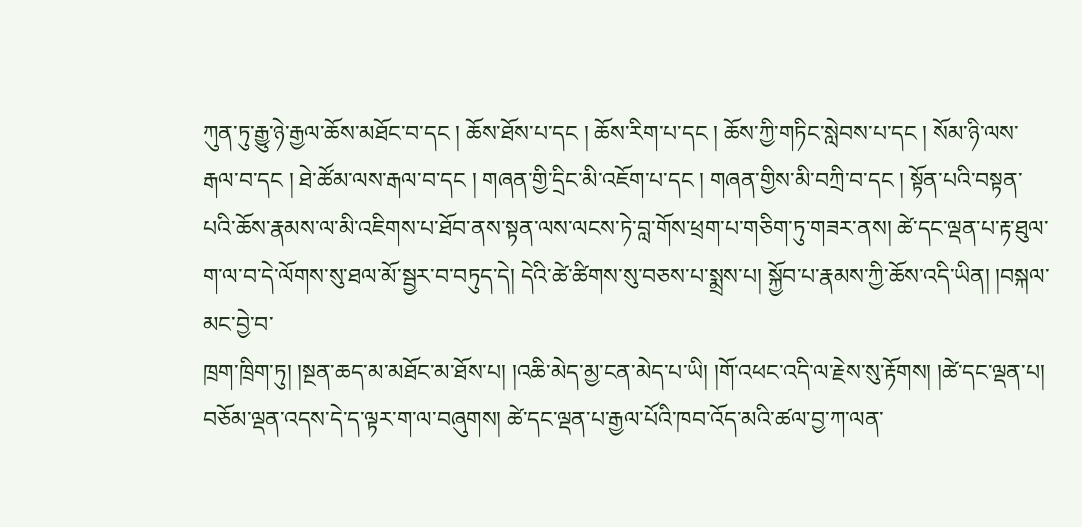ཀུན་ཏུ་རྒྱུ་ཉེ་རྒྱལ་ཆོས་མཐོང་བ་དང ། ཆོས་ཐོས་པ་དང ། ཆོས་རིག་པ་དང ། ཆོས་ཀྱི་གཏིང་སླེབས་པ་དང ། སོམ་ཉི་ལས་རྒལ་བ་དང ། ཐེ་ཚོམ་ལས་རྒལ་བ་དང ། གཞན་གྱི་དྲིང་མི་འཇོག་པ་དང ། གཞན་གྱིས་མི་བཀྲི་བ་དང ། སྟོན་པའི་བསྟན་པའི་ཆོས་རྣམས་ལ་མི་འཇིགས་པ་ཐོབ་ནས་སྟན་ལས་ལངས་ཏེ་བླ་གོས་ཕྲག་པ་གཅིག་ཏུ་གཟར་ནས། ཚེ་དང་ལྡན་པ་རྟ་ཐུལ་ག་ལ་བ་དེ་ལོགས་སུ་ཐལ་མོ་སྦྱར་བ་བཏུད་དེ། དེའི་ཚེ་ཚིགས་སུ་བཅས་པ་སྨྲས་པ། སྐྱོབ་པ་རྣམས་ཀྱི་ཆོས་འདི་ཡིན། །བསྐལ་མང་བྱེ་བ་
ཁྲག་ཁྲིག་ཏུ། །སྔན་ཆད་མ་མཐོང་མ་ཐོས་པ། །འཆི་མེད་མྱ་ངན་མེད་པ་ཡི། །གོ་འཕང་འདི་ལ་རྗེས་སུ་རྟོགས། །ཚེ་དང་ལྡན་པ། བཅོམ་ལྡན་འདས་དེ་ད་ལྟར་ག་ལ་བཞུགས། ཚེ་དང་ལྡན་པ་རྒྱལ་པོའི་ཁབ་འོད་མའི་ཚལ་བྱ་ཀ་ལན་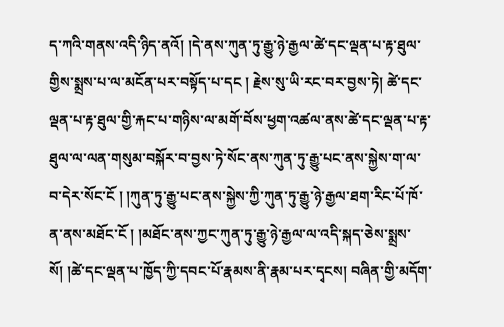ད་ཀའི་གནས་འདི་ཉིད་ནའོ། །དེ་ནས་ཀུན་ཏུ་རྒྱུ་ཉེ་རྒྱལ་ཚེ་དང་ལྡན་པ་རྟ་ཐུལ་གྱིས་སྨྲས་པ་ལ་མངོན་པར་བསྟོད་པ་དང ། རྗེས་སུ་ཡི་རང་བར་བྱས་ཏེ། ཚེ་དང་ལྡན་པ་རྟ་ཐུལ་གྱི་རྐང་པ་གཉིས་ལ་མགོ་བོས་ཕྱག་འཚལ་ནས་ཚེ་དང་ལྡན་པ་རྟ་ཐུལ་ལ་ལན་གསུམ་བསྐོར་བ་བྱས་ཏེ་སོང་ནས་ཀུན་ཏུ་རྒྱུ་པང་ནས་སྐྱེས་ག་ལ་བ་དེར་སོང་ངོ ། །ཀུན་ཏུ་རྒྱུ་པང་ནས་སྐྱེས་ཀྱི་ཀུན་ཏུ་རྒྱུ་ཉེ་རྒྱལ་ཐག་རིང་པོ་ཁོ་ན་ནས་མཐོང་ངོ ། །མཐོང་ནས་ཀྱང་ཀུན་ཏུ་རྒྱུ་ཉེ་རྒྱལ་ལ་འདི་སྐད་ཅེས་སྨྲས་སོ། །ཚེ་དང་ལྡན་པ་ཁྱོད་ཀྱི་དབང་པོ་རྣམས་ནི་རྣམ་པར་དྭངས། བཞིན་གྱི་མདོག་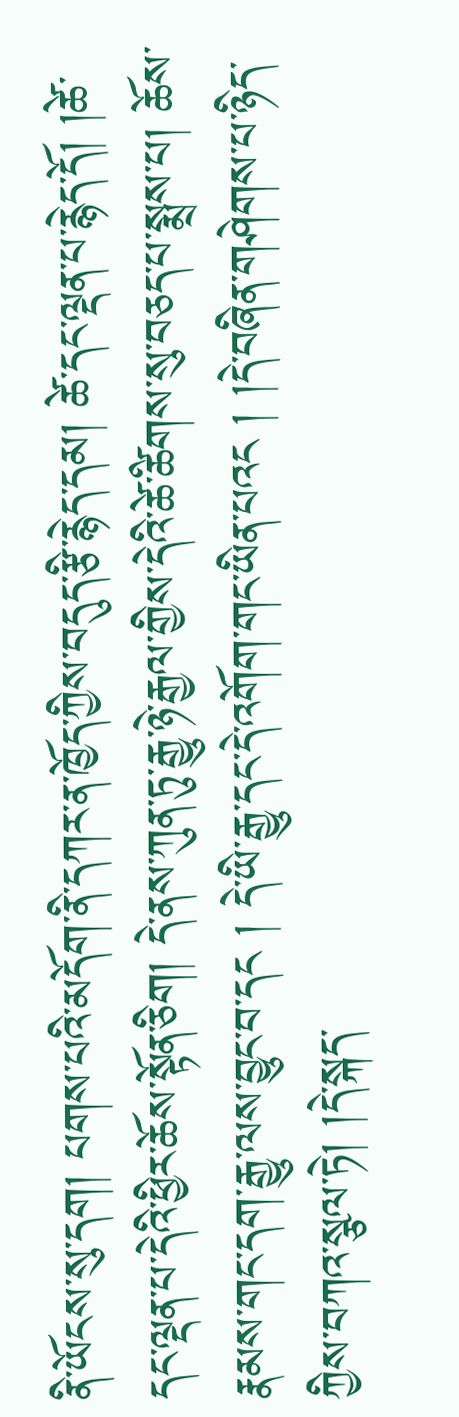ནི་ཡོངས་སུ་དག། པགས་པའི་མདོག་ནི་དཀར་ན་ཁྱོད་ཀྱིས་བདུད་རྩི་རྙེད་དམ། ཚེ་དང་ལྡན་པ་རྙེད་དོ། །ཚེ་དང་ལྡན་པ་དེའི་ཕྱིར་ཆོས་སྟོན་ཅིག། དེ་ནས་ཀུན་ཏུ་རྒྱུ་ཉེ་རྒྱལ་གྱིས་དེའི་ཚེ་ཚིགས་སུ་བཅད་པ་སྨྲས་པ། ཆོས་རྣམས་གང་དག་རྒྱུ་ལས་བྱུང་བ་དང ། དེ་ཡི་རྒྱུ་དང་དེ་འགོག་གང་ཡིན་པའང ། །དེ་བཞིན་གཤེགས་པ་ཉིད་ཀྱིས་བཀའ་སྩལ་ཏེ། །དེ་སྐད་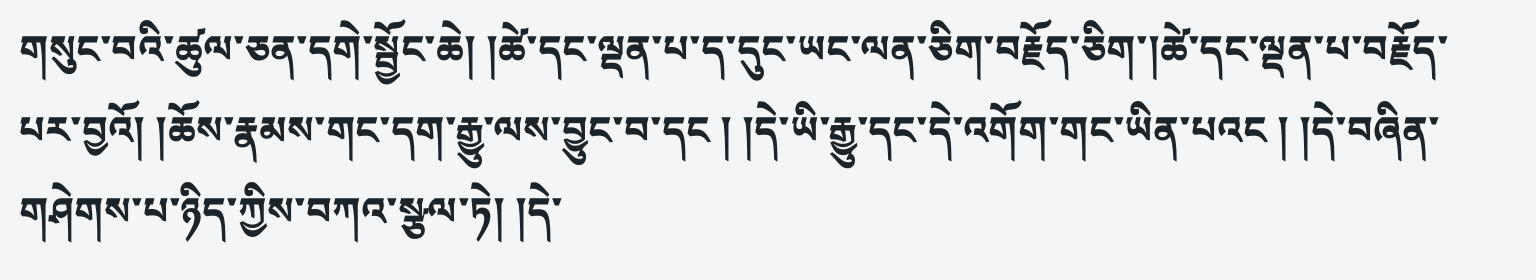གསུང་བའི་ཚུལ་ཅན་དགེ་སྦྱོང་ཆེ། །ཚེ་དང་ལྡན་པ་ད་དུང་ཡང་ལན་ཅིག་བརྗོད་ཅིག་།ཚེ་དང་ལྡན་པ་བརྗོད་པར་བྱའོ། །ཆོས་རྣམས་གང་དག་རྒྱུ་ལས་བྱུང་བ་དང ། །དེ་ཡི་རྒྱུ་དང་དེ་འགོག་གང་ཡིན་པའང ། །དེ་བཞིན་གཤེགས་པ་ཉིད་ཀྱིས་བཀའ་སྩལ་ཏེ། །དེ་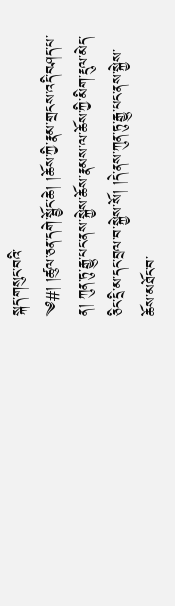སྐད་གསུང་བའི་
༄#། །ཚུལ་ཅན་དགེ་སྦྱོང་ཆེ། །ཆོས་ཀྱི་རྣམ་གྲངས་འདི་བཤད་པ་ན། ཀུན་ཏུ་རྒྱུ་པང་ནས་སྐྱེས་ཆོས་རྣམས་ལ་ཆོས་ཀྱི་མིག་རྡུལ་མེད་ཅིང་དྲི་མ་དང་བྲལ་བ་སྐྱེས་སོ། །དེ་ནས་ཀུན་ཏུ་རྒྱུ་པང་ནས་སྐྱེས་ཆོས་མཐོང་བ་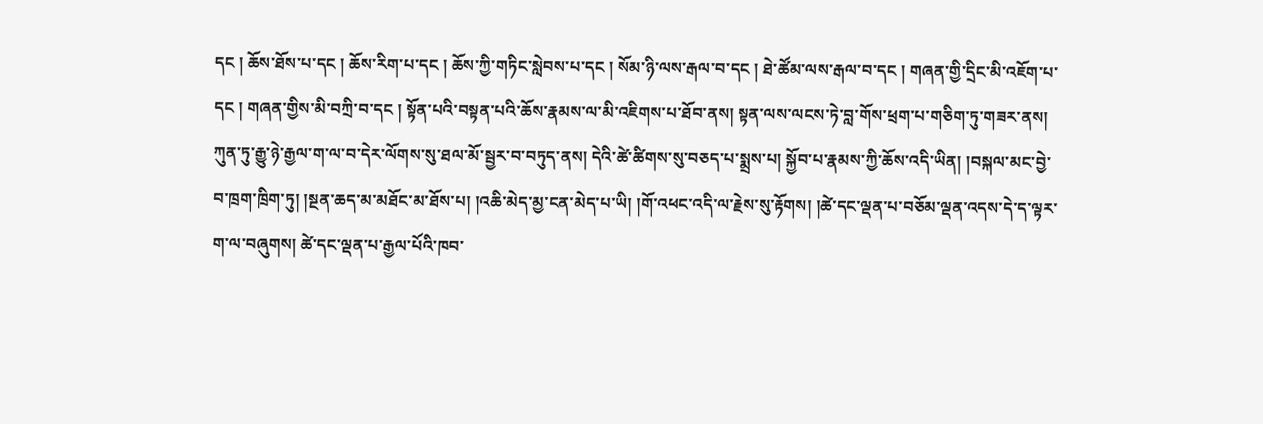དང ། ཆོས་ཐོས་པ་དང ། ཆོས་རིག་པ་དང ། ཆོས་ཀྱི་གཏིང་སླེབས་པ་དང ། སོམ་ཉི་ལས་རྒལ་བ་དང ། ཐེ་ཚོམ་ལས་རྒལ་བ་དང ། གཞན་གྱི་དྲིང་མི་འཇོག་པ་དང ། གཞན་གྱིས་མི་བཀྲི་བ་དང ། སྟོན་པའི་བསྟན་པའི་ཆོས་རྣམས་ལ་མི་འཇིགས་པ་ཐོབ་ནས། སྟན་ལས་ལངས་ཏེ་བླ་གོས་ཕྲག་པ་གཅིག་ཏུ་གཟར་ནས། ཀུན་ཏུ་རྒྱུ་ཉེ་རྒྱལ་ག་ལ་བ་དེར་ལོགས་སུ་ཐལ་མོ་སྦྱར་བ་བཏུད་ནས། དེའི་ཚེ་ཚིགས་སུ་བཅད་པ་སྨྲས་པ། སྐྱོབ་པ་རྣམས་ཀྱི་ཆོས་འདི་ཡིན། །བསྐལ་མང་བྱེ་བ་ཁྲག་ཁྲིག་ཏུ། །སྔན་ཆད་མ་མཐོང་མ་ཐོས་པ། །འཆི་མེད་མྱ་ངན་མེད་པ་ཡི། །གོ་འཕང་འདི་ལ་རྗེས་སུ་རྟོགས། །ཚེ་དང་ལྡན་པ་བཅོམ་ལྡན་འདས་དེ་ད་ལྟར་ག་ལ་བཞུགས། ཚེ་དང་ལྡན་པ་རྒྱལ་པོའི་ཁབ་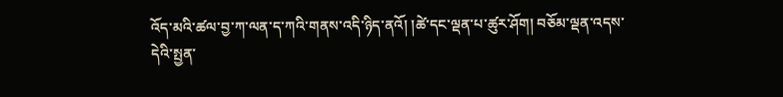འོད་མའི་ཚལ་བྱ་ཀ་ལན་ད་ཀའི་གནས་འདི་ཉིད་ནའོ། །ཚེ་དང་ལྡན་པ་ཚུར་ཤོག། བཅོམ་ལྡན་འདས་དེའི་སྤྱན་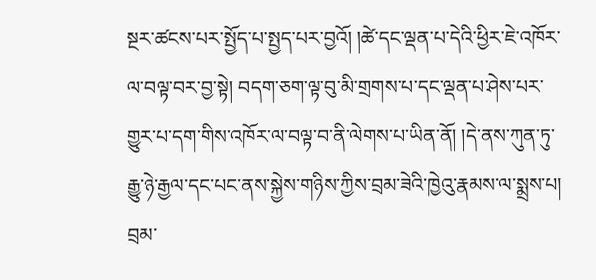སྔར་ཚངས་པར་སྤྱོད་པ་སྤྱད་པར་བྱའོ། །ཚེ་དང་ལྡན་པ་དེའི་ཕྱིར་ཇེ་འཁོར་ལ་བལྟ་བར་བྱ་སྟེ། བདག་ཅག་ལྟ་བུ་མི་གྲགས་པ་དང་ལྡན་པ་ཤེས་པར་གྱུར་པ་དག་གིས་འཁོར་ལ་བལྟ་བ་ནི་ལེགས་པ་ཡིན་ནོ། །དེ་ནས་ཀུན་ཏུ་རྒྱུ་ཉེ་རྒྱལ་དང་པང་ནས་སྐྱེས་གཉིས་ཀྱིས་བྲམ་ཟེའི་ཁྱེའུ་རྣམས་ལ་སྨྲས་པ། བྲམ་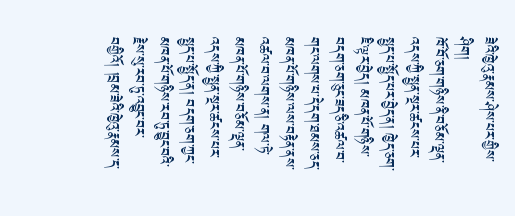ཟེའི་ཁྱེའུ་རྣམས་ཤེས་པར་གྱིས་ཤིག།
ཁོ་བོ་ཅག་གཉིས་ནི་བཅོམ་ལྡན་འདས་ཀྱི་སྤྱན་སྔར་ཚངས་པར་སྤྱད་པ་སྤྱོད་པར་བྱེད་ན། ཁྱེད་ཅག་ཇི་ལྟར་བྱེད། མཁན་པོ་གཉིས་བདག་ཅག་ཅུང་ཟད་ཅི་འཚལ་བ་གང་ལགས་པ་དེ་དག་ཐམས་ཅད་མཁན་པོ་གཉིས་ལས་བརྟེན་ནས་འཚལ་བ་ལགས་ན། གལ་ཏེ་མཁན་པོ་གཉིས་བཅོམ་ལྡན་འདས་ཀྱི་སྤྱན་སྔར་ཚངས་པར་སྤྱད་པ་སྤྱོད་ན། བདག་ཅག་ཀྱང་མཁན་པོ་གཉིས་རབ་ཏུ་བྱུང་བའི་རྗེས་སུ་རབ་ཏུ་འབྱུང་བར་བགྱིའོ། །བྲམ་ཟེའི་ཁྱེའུ་རྣམས་ད་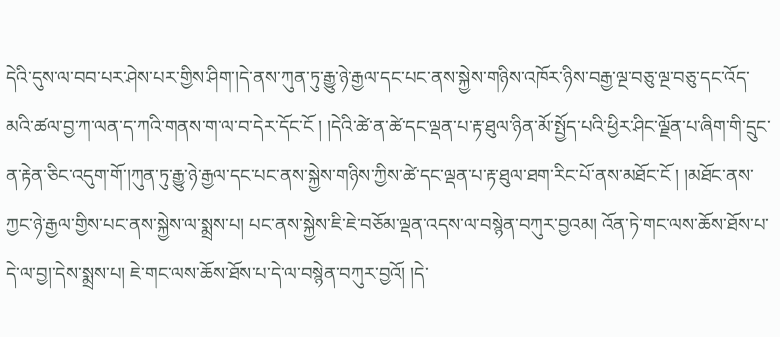དེའི་དུས་ལ་བབ་པར་ཤེས་པར་གྱིས་ཤིག་།དེ་ནས་ཀུན་ཏུ་རྒྱུ་ཉེ་རྒྱལ་དང་པང་ནས་སྐྱེས་གཉིས་འཁོར་ཉིས་བརྒྱ་ལྔ་བཅུ་ལྔ་བཅུ་དང་འོད་མའི་ཚལ་བྱ་ཀ་ལན་ད་ཀའི་གནས་ག་ལ་བ་དེར་དོང་ངོ ། །དེའི་ཚེ་ན་ཚེ་དང་ལྡན་པ་རྟ་ཐུལ་ཉིན་མོ་སྤྱོད་པའི་ཕྱིར་ཤིང་ལྗོན་པ་ཞིག་གི་དྲུང་ན་རྟེན་ཅིང་འདུག་གོ་།ཀུན་ཏུ་རྒྱུ་ཉེ་རྒྱལ་དང་པང་ནས་སྐྱེས་གཉིས་ཀྱིས་ཚེ་དང་ལྡན་པ་རྟ་ཐུལ་ཐག་རིང་པོ་ནས་མཐོང་ངོ ། །མཐོང་ནས་ཀྱང་ཉེ་རྒྱལ་གྱིས་པང་ནས་སྐྱེས་ལ་སྨྲས་པ། པང་ནས་སྐྱེས་ཇི་ཇེ་བཅོམ་ལྡན་འདས་ལ་བསྙེན་བཀུར་བྱའམ། འོན་ཏེ་གང་ལས་ཆོས་ཐོས་པ་དེ་ལ་བྱ།་དེས་སྨྲས་པ། ཇེ་གང་ལས་ཆོས་ཐོས་པ་དེ་ལ་བསྙེན་བཀུར་བྱའོ། །དེ་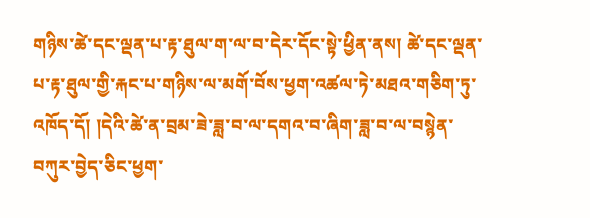གཉིས་ཚེ་དང་ལྡན་པ་རྟ་ཐུལ་ག་ལ་བ་དེར་དོང་སྟེ་ཕྱིན་ནས། ཚེ་དང་ལྡན་པ་རྟ་ཐུལ་གྱི་རྐང་པ་གཉིས་ལ་མགོ་བོས་ཕྱག་འཚལ་ཏེ་མཐའ་གཅིག་ཏུ་འཁོད་དོ། །དེའི་ཚེ་ན་བྲམ་ཟེ་ཟླ་བ་ལ་དགའ་བ་ཞིག་ཟླ་བ་ལ་བསྙེན་བཀུར་བྱེད་ཅིང་ཕྱག་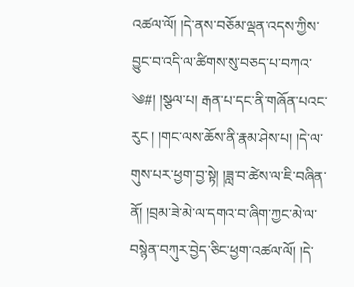འཚལ་ལོ། །དེ་ནས་བཅོམ་ལྡན་འདས་ཀྱིས་བྱུང་བ་འདི་ལ་ཚིགས་སུ་བཅད་པ་བཀའ་
༄#། །སྩལ་པ། རྒན་པ་དང་ནི་གཞོན་པའང་རུང ། །གང་ལས་ཆོས་ནི་རྣམ་ཤེས་པ། །དེ་ལ་གུས་པར་ཕྱག་བྱ་སྟེ། །ཟླ་བ་ཚེས་ལ་ཇི་བཞིན་ནོ། །བྲམ་ཟེ་མེ་ལ་དགའ་བ་ཞིག་ཀྱང་མེ་ལ་བསྙེན་བཀུར་བྱེད་ཅིང་ཕྱག་འཚལ་ལོ། །དེ་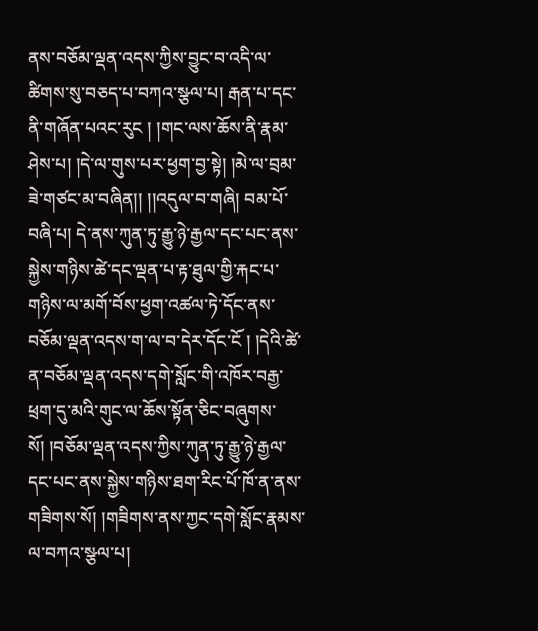ནས་བཅོམ་ལྡན་འདས་ཀྱིས་བྱུང་བ་འདི་ལ་ཚིགས་སུ་བཅད་པ་བཀའ་སྩལ་པ། རྒན་པ་དང་ནི་གཞོན་པའང་རུང ། །གང་ལས་ཆོས་ནི་རྣམ་ཤེས་པ། །དེ་ལ་གུས་པར་ཕྱག་བྱ་སྟེ། །མེ་ལ་བྲམ་ཟེ་གཙང་མ་བཞིན།། །།འདུལ་བ་གཞི། བམ་པོ་བཞི་པ། དེ་ནས་ཀུན་ཏུ་རྒྱུ་ཉེ་རྒྱལ་དང་པང་ནས་སྐྱེས་གཉིས་ཚེ་དང་ལྡན་པ་རྟ་ཐུལ་གྱི་རྐང་པ་གཉིས་ལ་མགོ་བོས་ཕྱག་འཚལ་ཏེ་དོང་ནས་བཅོམ་ལྡན་འདས་ག་ལ་བ་དེར་དོང་ངོ ། །དེའི་ཚེ་ན་བཅོམ་ལྡན་འདས་དགེ་སློང་གི་འཁོར་བརྒྱ་ཕྲག་དུ་མའི་གུང་ལ་ཆོས་སྟོན་ཅིང་བཞུགས་སོ། །བཅོམ་ལྡན་འདས་ཀྱིས་ཀུན་ཏུ་རྒྱུ་ཉེ་རྒྱལ་དང་པང་ནས་སྐྱེས་གཉིས་ཐག་རིང་པོ་ཁོ་ན་ནས་གཟིགས་སོ། །གཟིགས་ནས་ཀྱང་དགེ་སློང་རྣམས་ལ་བཀའ་སྩལ་པ།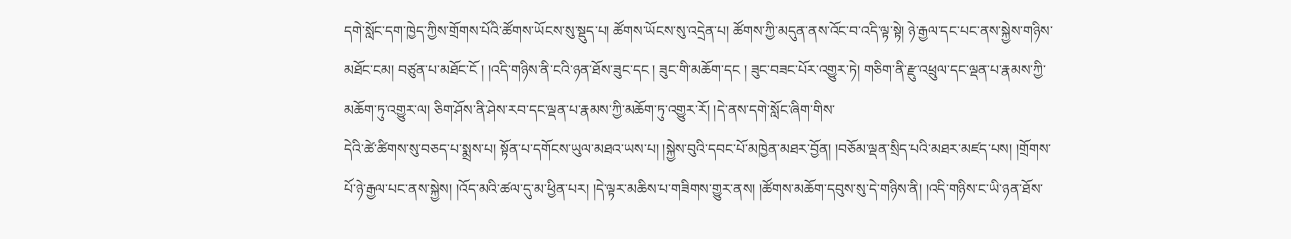དགེ་སློང་དག་ཁྱེད་ཀྱིས་གྲོགས་པོའི་ཚོགས་ཡོངས་སུ་སྡུད་པ། ཚོགས་ཡོངས་སུ་འདྲེན་པ། ཚོགས་ཀྱི་མདུན་ནས་འོང་བ་འདི་ལྟ་སྟེ། ཉེ་རྒྱལ་དང་པང་ནས་སྐྱེས་གཉིས་མཐོང་ངམ། བཙུན་པ་མཐོང་ངོ ། །འདི་གཉིས་ནི་ངའི་ཉན་ཐོས་ཟུང་དང ། ཟུང་གི་མཆོག་དང ། ཟུང་བཟང་པོར་འགྱུར་ཏེ། གཅིག་ནི་རྫུ་འཕྲུལ་དང་ལྡན་པ་རྣམས་ཀྱི་མཆོག་ཏུ་འགྱུར་ལ། ཅིག་ཤོས་ནི་ཤེས་རབ་དང་ལྡན་པ་རྣམས་ཀྱི་མཆོག་ཏུ་འགྱུར་རོ། །དེ་ནས་དགེ་སློང་ཞིག་གིས་
དེའི་ཚེ་ཚིགས་སུ་བཅད་པ་སྨྲས་པ། སྟོན་པ་དགོངས་ཡུལ་མཐའ་ཡས་པ། །སྐྱེས་བུའི་དབང་པོ་མཁྱེན་མཐར་བྱོན། །བཅོམ་ལྡན་སྲིད་པའི་མཐར་མཛད་པས། །གྲོགས་པོ་ཉེ་རྒྱལ་པང་ནས་སྐྱེས། །འོད་མའི་ཚལ་དུ་མ་ཕྱིན་པར། །དེ་ལྟར་མཆིས་པ་གཟིགས་གྱུར་ནས། །ཚོགས་མཆོག་དབུས་སུ་དེ་གཉིས་ནི། །འདི་གཉིས་ང་ཡི་ཉན་ཐོས་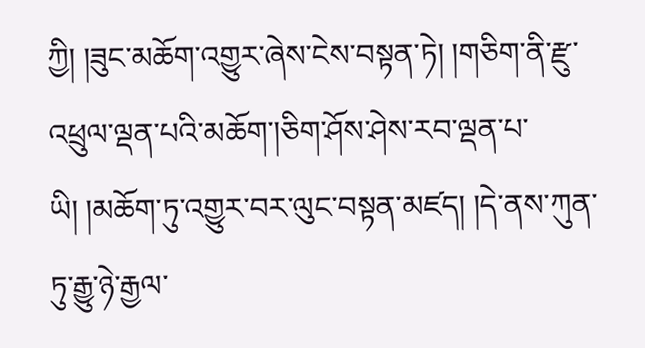ཀྱི། །ཟུང་མཆོག་འགྱུར་ཞེས་ངེས་བསྟན་ཏེ། །གཅིག་ནི་རྫུ་འཕྲུལ་ལྡན་པའི་མཆོག་།ཅིག་ཤོས་ཤེས་རབ་ལྡན་པ་ཡི། །མཆོག་ཏུ་འགྱུར་བར་ལུང་བསྟན་མཛད། །དེ་ནས་ཀུན་ཏུ་རྒྱུ་ཉེ་རྒྱལ་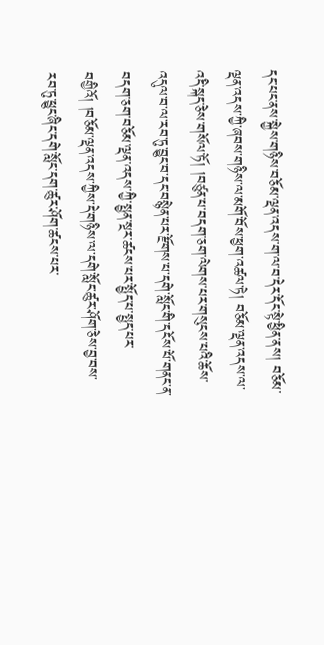དང་པང་ནས་སྐྱེས་གཉིས་བཅོམ་ལྡན་འདས་ག་ལ་བ་དེར་དོང་སྟེ་ཕྱིན་ནས། བཅོམ་ལྡན་འདས་ཀྱི་ཞབས་གཉིས་ལ་མགོ་བོས་ཕྱག་འཚལ་ཏེ། བཅོམ་ལྡན་འདས་ལ་འདི་སྐད་ཅེས་གསོལ་ཏོ། །བཙུན་པ་བདག་ཅག་ལེགས་པར་གསུངས་པའི་ཆོས་འདུལ་བ་ལ་རབ་ཏུ་བྱུང་བ་དང་བསྙེན་པར་རྫོགས་པ་དགེ་སློང་གི་དངོས་པོ་གནང་ན་བདག་ཅག་བཅོམ་ལྡན་འདས་ཀྱི་སྤྱན་སྔར་ཚངས་པར་སྤྱོད་པ་སྤྱད་པར་བགྱིའོ། །བཅོམ་ལྡན་འདས་ཀྱིས་དེ་གཉིས་ལ་དགེ་སློང་ཚུར་ཤོག་ཅེས་བྱ་བས་རབ་ཏུ་ཕྱུང་ཞིང་དགེ་སློང་དག་ཚུར་ཤོག་ཚངས་པར་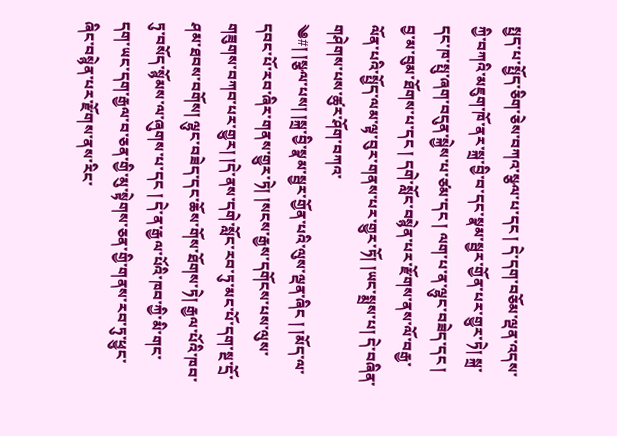སྤྱད་པ་སྤྱོད་ཅིག་ཅེས་བཀའ་སྩལ་པ་དང ། དེ་དག་བཅོམ་ལྡན་འདས་ཀྱི་བཀའི་མཇུག་ཁོ་ནར་སྐྲ་བྱི་བ་དང་སྣམ་སྦྱར་གྱོན་པར་གྱུར་ཏེ། སྐྲ་དང་ཁ་སྤུ་ཞག་བདུན་སྐྱེས་པ་ཙམ་དང ། ལག་པ་ན་ལྷུང་བཟེད་དང ། བྱ་མ་བུམ་ཐོགས་པ་དང ། དགེ་སློང་བསྙེན་པར་རྫོགས་ནས་ལོ་བརྒྱ་ལོན་པའི་སྤྱོད་ལམ་ལྟ་བུར་གནས་པར་གྱུར་ཏོ། །ཡང་སྨྲས་པ། དེ་བཞིན་གཤེགས་པས་ཚུར་ཤོག་བཀའ་
༄#། །སྩལ་པས། །སྐྲ་བྱི་སྣམ་སྦྱར་གྱོན་པའི་ལུས་ལྡན་ཞིང ། །མོད་ལ་དབང་པོ་རབ་ཞིར་གནས་གྱུར་ཏེ། །སངས་རྒྱས་དགོངས་པས་ལུས་གཟུགས་བཀབ་པར་གྱུར། །དེ་ནས་དགེ་སློང་རབ་ཏུ་མང་པོ་དག་སྔ་དྲོ་ཤམ་ཐབས་བགོས། ལྷུང་བཟེད་དང་ཆོས་གོས་ཐོགས་ཏེ། རྒྱལ་པོའི་ཁབ་ཏུ་བསོད་སྙོམས་ལ་ཞུགས་པ་དང ། དེ་ན་རྒྱལ་པོའི་ཁབ་ཀྱི་མི་གང་དག་ཡང་དག་རྒྱལ་བ་ཅན་གྱི་མུ་སྟེགས་ཅན་གྱི་གནས་རབ་ཏུ་ཕྱུང་ཞིང་བསྙེན་པར་རྫོགས་ནས་རིང་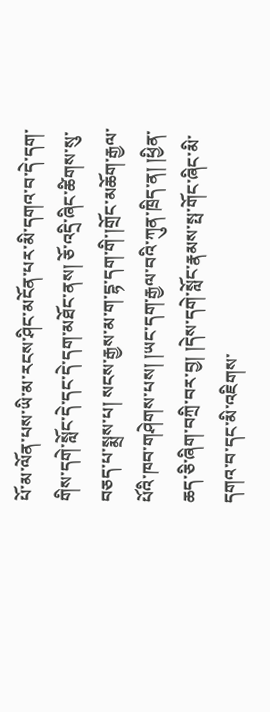པོ་མ་ལོན་པས་ཡི་མ་རངས་ཤིང་མངོན་པར་མི་དགའ་བ་དེ་དག་གིས་དགེ་སློང་དེ་དང་དེ་དག་མཐོང་ནས། ཅོ་འདྲི་ཞིང་ཚིགས་སུ་བཅད་པ་སྨྲས་པ། སངས་རྒྱས་མ་ག་དྷ་དག་གི་།གྲོང་མཆོག་རྒྱལ་པོའི་ཁབ་གཤེགས་པས། །ཡང་དག་རྒྱལ་བའི་ཀུན་ཁྲིད་ན། །ཕྱིན་ཆད་ཅི་ཞིག་བཀྲི་བར་བྱ། །དེས་དགེ་སློང་རྣམས་སྤ་གོང་ཞིང་མི་དགའ་བ་དང་མི་འཇིགས་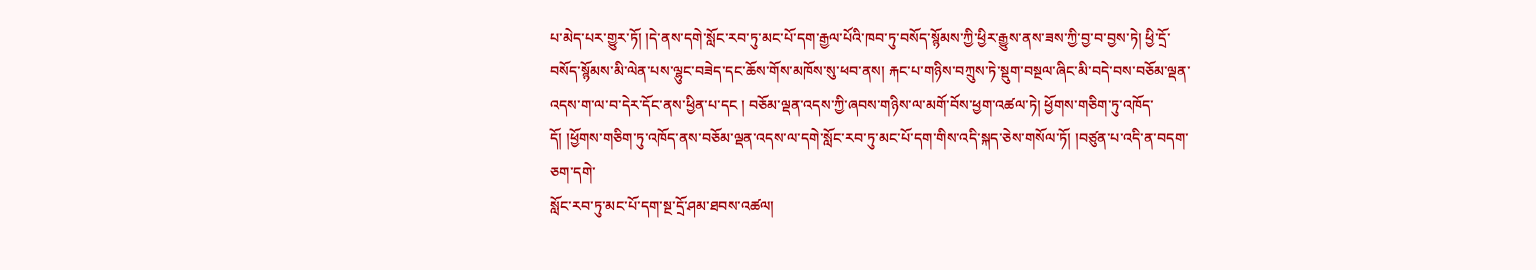པ་མེད་པར་གྱུར་ཏོ། །དེ་ནས་དགེ་སློང་རབ་ཏུ་མང་པོ་དག་རྒྱལ་པོའི་ཁབ་ཏུ་བསོད་སྙོམས་ཀྱི་ཕྱིར་རྒྱུས་ནས་ཟས་ཀྱི་བྱ་བ་བྱས་ཏེ། ཕྱི་དྲོ་བསོད་སྙོམས་མི་ལེན་པས་ལྷུང་བཟེད་དང་ཆོས་གོས་མཁོས་སུ་ཕབ་ནས། རྐང་པ་གཉིས་བཀྲུས་ཏེ་སྡུག་བསྔལ་ཞིང་མི་བདེ་བས་བཅོམ་ལྡན་འདས་ག་ལ་བ་དེར་དོང་ནས་ཕྱིན་པ་དང ། བཅོམ་ལྡན་འདས་ཀྱི་ཞབས་གཉིས་ལ་མགོ་བོས་ཕྱག་འཚལ་ཏེ། ཕྱོགས་གཅིག་ཏུ་འཁོད་དོ། །ཕྱོགས་གཅིག་ཏུ་འཁོད་ནས་བཅོམ་ལྡན་འདས་ལ་དགེ་སློང་རབ་ཏུ་མང་པོ་དག་གིས་འདི་སྐད་ཅེས་གསོལ་ཏོ། །བཙུན་པ་འདི་ན་བདག་ཅག་དགེ་
སློང་རབ་ཏུ་མང་པོ་དག་སྔ་དྲོ་ཤམ་ཐབས་འཚལ།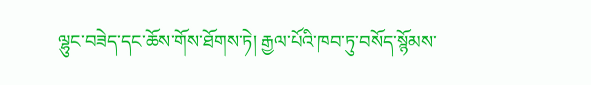ལྷུང་བཟེད་དང་ཆོས་གོས་ཐོགས་ཏེ། རྒྱལ་པོའི་ཁབ་ཏུ་བསོད་སྙོམས་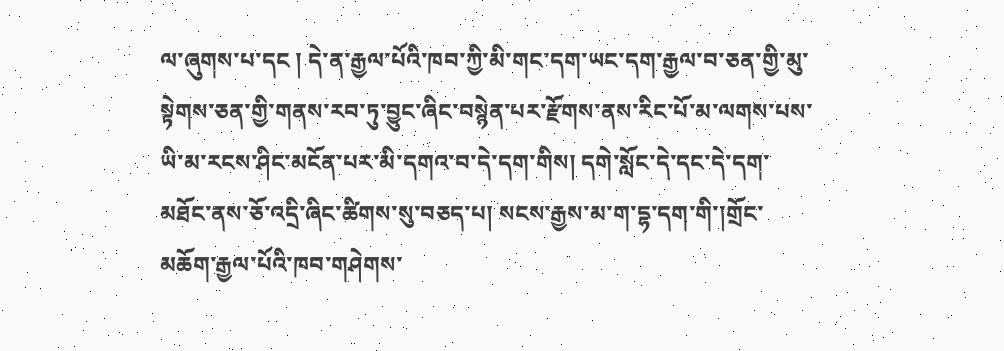ལ་ཞུགས་པ་དང ། དེ་ན་རྒྱལ་པོའི་ཁབ་ཀྱི་མི་གང་དག་ཡང་དག་རྒྱལ་བ་ཅན་གྱི་མུ་སྟེགས་ཅན་གྱི་གནས་རབ་ཏུ་བྱུང་ཞིང་བསྙེན་པར་རྫོགས་ནས་རིང་པོ་མ་ལགས་པས་ཡི་མ་རངས་ཤིང་མངོན་པར་མི་དགའ་བ་དེ་དག་གིས། དགེ་སློང་དེ་དང་དེ་དག་མཐོང་ནས་ཅོ་འདྲི་ཞིང་ཚིགས་སུ་བཅད་པ། སངས་རྒྱས་མ་ག་དྷ་དག་གི་།གྲོང་མཆོག་རྒྱལ་པོའི་ཁབ་གཤེགས་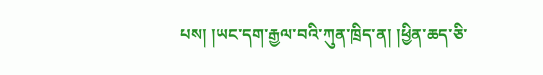པས། །ཡང་དག་རྒྱལ་བའི་ཀུན་ཁྲིད་ན། །ཕྱིན་ཆད་ཅི་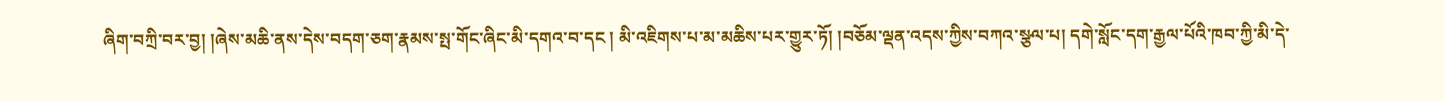ཞིག་བཀྲི་བར་བྱ། །ཞེས་མཆི་ནས་དེས་བདག་ཅག་རྣམས་སྤ་གོང་ཞིང་མི་དགའ་བ་དང ། མི་འཇིགས་པ་མ་མཆིས་པར་གྱུར་ཏོ། །བཅོམ་ལྡན་འདས་ཀྱིས་བཀའ་སྩལ་པ། དགེ་སློང་དག་རྒྱལ་པོའི་ཁབ་ཀྱི་མི་དེ་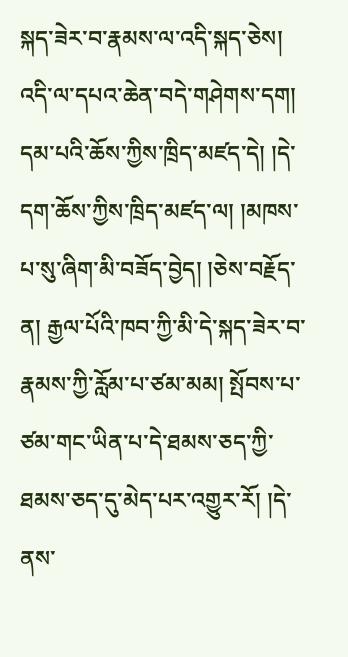སྐད་ཟེར་བ་རྣམས་ལ་འདི་སྐད་ཅེས། འདི་ལ་དཔའ་ཆེན་བདེ་གཤེགས་དག། དམ་པའི་ཆོས་ཀྱིས་ཁྲིད་མཛད་དེ། །དེ་དག་ཆོས་ཀྱིས་ཁྲིད་མཛད་ལ། །མཁས་པ་སུ་ཞིག་མི་བཟོད་བྱེད། །ཅེས་བརྗོད་ན། རྒྱལ་པོའི་ཁབ་ཀྱི་མི་དེ་སྐད་ཟེར་བ་རྣམས་ཀྱི་རློམ་པ་ཙམ་མམ། སྤོབས་པ་ཙམ་གང་ཡིན་པ་དེ་ཐམས་ཅད་ཀྱི་ཐམས་ཅད་དུ་མེད་པར་འགྱུར་རོ། །དེ་ནས་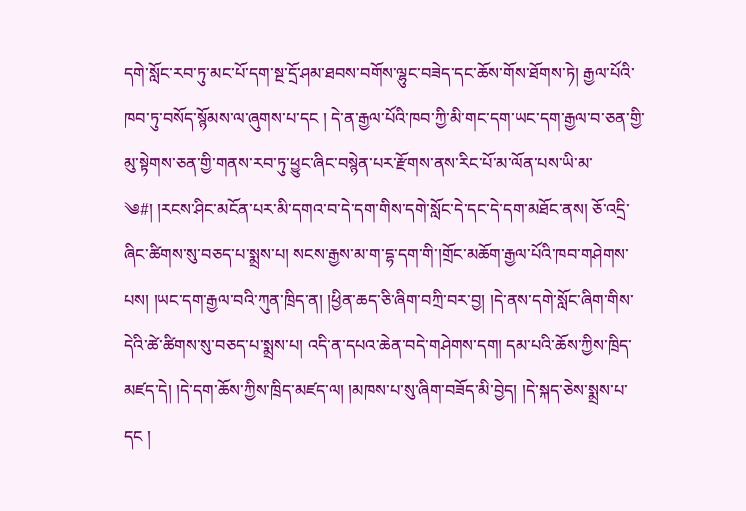དགེ་སློང་རབ་ཏུ་མང་པོ་དག་སྔ་དྲོ་ཤམ་ཐབས་བགོས་ལྷུང་བཟེད་དང་ཆོས་གོས་ཐོགས་ཏེ། རྒྱལ་པོའི་ཁབ་ཏུ་བསོད་སྙོམས་ལ་ཞུགས་པ་དང ། དེ་ན་རྒྱལ་པོའི་ཁབ་ཀྱི་མི་གང་དག་ཡང་དག་རྒྱལ་བ་ཅན་གྱི་མུ་སྟེགས་ཅན་གྱི་གནས་རབ་ཏུ་ཕྱུང་ཞིང་བསྙེན་པར་རྫོགས་ནས་རིང་པོ་མ་ལོན་པས་ཡི་མ་
༄#། །རངས་ཤིང་མངོན་པར་མི་དགའ་བ་དེ་དག་གིས་དགེ་སློང་དེ་དང་དེ་དག་མཐོང་ནས། ཅོ་འདྲི་ཞིང་ཚིགས་སུ་བཅད་པ་སྨྲས་པ། སངས་རྒྱས་མ་ག་དྷ་དག་གི་།གྲོང་མཆོག་རྒྱལ་པོའི་ཁབ་གཤེགས་པས། །ཡང་དག་རྒྱལ་བའི་ཀུན་ཁྲིད་ན། །ཕྱིན་ཆད་ཅི་ཞིག་བཀྲི་བར་བྱ། །དེ་ནས་དགེ་སློང་ཞིག་གིས་དེའི་ཚེ་ཚིགས་སུ་བཅད་པ་སྨྲས་པ། འདི་ན་དཔའ་ཆེན་བདེ་གཤེགས་དག། དམ་པའི་ཆོས་ཀྱིས་ཁྲིད་མཛད་དེ། །དེ་དག་ཆོས་ཀྱིས་ཁྲིད་མཛད་ལ། །མཁས་པ་སུ་ཞིག་བཟོད་མི་བྱེད། །དེ་སྐད་ཅེས་སྨྲས་པ་དང །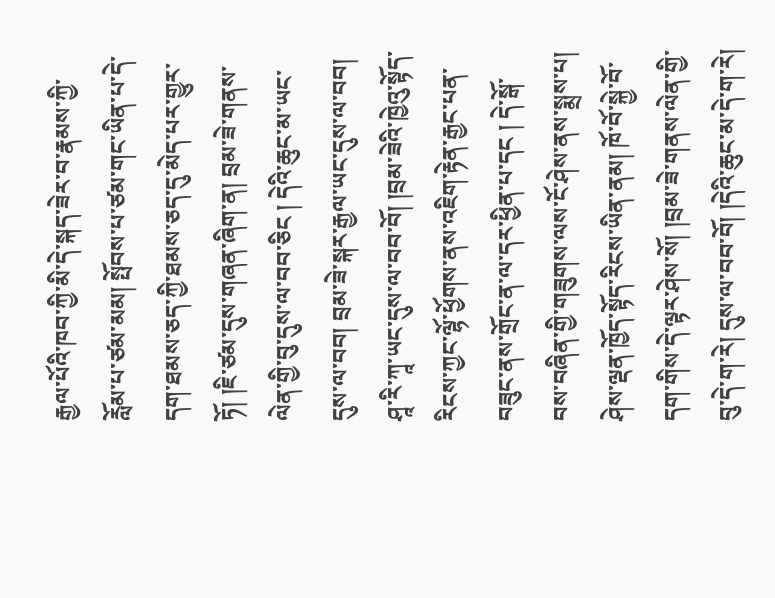རྒྱལ་པོའི་ཁབ་ཀྱི་མི་དེ་སྐད་ཟེར་བ་རྣམས་ཀྱི་རློམ་པ་ཙམ་མམ། སྤོབས་པ་ཙམ་གང་ཡིན་པ་དེ་དག་ཐམས་ཅད་ཀྱི་ཐམས་ཅད་དུ་མེད་པར་གྱུར་ཏོ། །ཇི་ཙམ་དུས་གཞན་ཞིག་ན། བྲམ་ཟེ་གནས་ལེན་གྱི་བུ་དུས་ལ་བབ་ཅིང ། དེའི་ཆུང་མ་ཡང་དུས་ལ་བབ། བྲམ་ཟེ་སྐར་རྒྱལ་ཡང་དུས་ལ་བབ། ཤཱ་རི་ཀཱ་ཡང་དུས་ལ་བབ་བོ། །བྲམ་ཟེའི་ཁྱེའུ་སྟོད་རིངས་ཀྱང་ལྷོ་ཕྱོགས་ནས་འཇིག་རྟེན་རྒྱང་པན་བཟུང་ནས་གྲོང་ན་ལ་དར་ཕྱིན་པ་དང ། དེ་སྒོ་བས་བཞིན་གྱི་གཟུགས་ལས་ངོ་ཤེས་ནས་སྨྲས་པ། ཤེས་ལྡན་ཁྱོད་སྟོད་རིངས་ཡིན་ནམ། ཁོ་བོ་སྐྱེ་བོ་དག་གིས་དེ་ལྟར་ཤེས་སོ། །བྲམ་ཟེ་གནས་ལེན་གྱི་བུ་དེ་ག་རེ། དུས་ལ་བབ་བོ། །དེའི་ཆུང་མ་དེ་ག་རེ།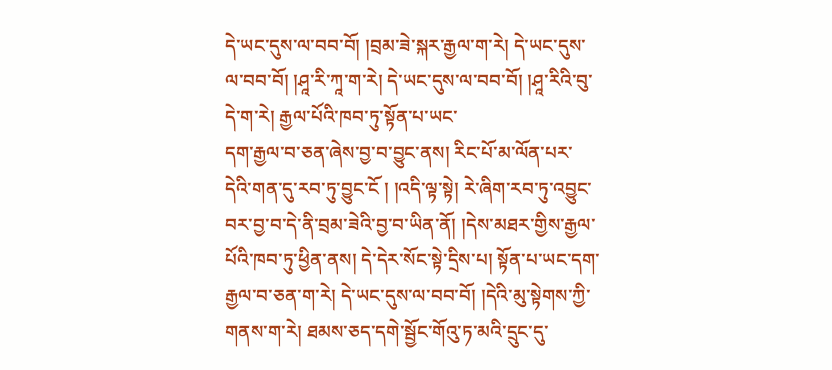དེ་ཡང་དུས་ལ་བབ་བོ། །བྲམ་ཟེ་སྐར་རྒྱལ་ག་རེ། དེ་ཡང་དུས་ལ་བབ་བོ། །ཤཱ་རི་ཀཱ་ག་རེ། དེ་ཡང་དུས་ལ་བབ་བོ། །ཤཱ་རིའི་བུ་དེ་ག་རེ། རྒྱལ་པོའི་ཁབ་ཏུ་སྟོན་པ་ཡང་
དག་རྒྱལ་བ་ཅན་ཞེས་བྱ་བ་བྱུང་ནས། རིང་པོ་མ་ལོན་པར་དེའི་གན་དུ་རབ་ཏུ་བྱུང་ངོ ། །འདི་ལྟ་སྟེ། རེ་ཞིག་རབ་ཏུ་འབྱུང་བར་བྱ་བ་དེ་ནི་བྲམ་ཟེའི་བྱ་བ་ཡིན་ནོ། །དེས་མཐར་གྱིས་རྒྱལ་པོའི་ཁབ་ཏུ་ཕྱིན་ནས། དེ་དེར་སོང་སྟེ་དྲིས་པ། སྟོན་པ་ཡང་དག་རྒྱལ་བ་ཅན་ག་རེ། དེ་ཡང་དུས་ལ་བབ་བོ། །དེའི་མུ་སྟེགས་ཀྱི་གནས་ག་རེ། ཐམས་ཅད་དགེ་སྦྱོང་གོའུ་ཏ་མའི་དྲུང་དུ་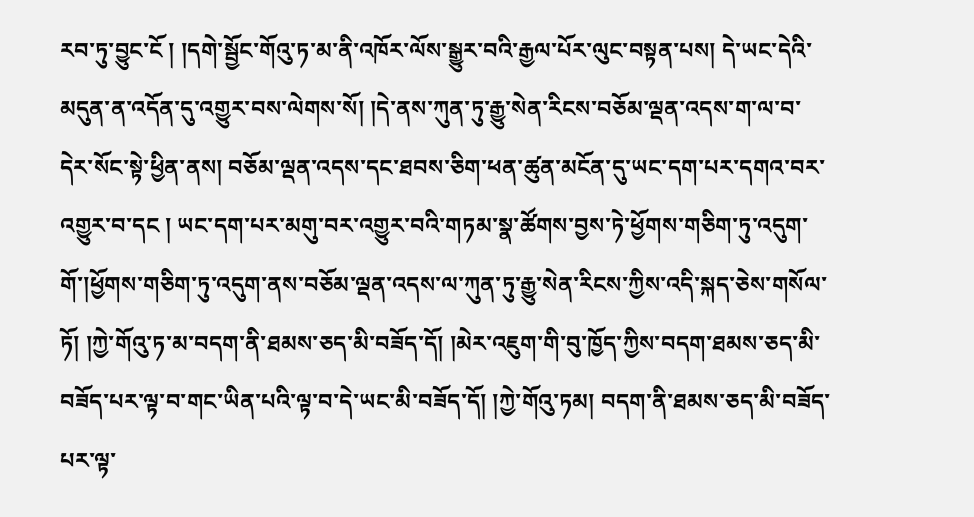རབ་ཏུ་བྱུང་ངོ ། །དགེ་སྦྱོང་གོའུ་ཏ་མ་ནི་འཁོར་ལོས་སྒྱུར་བའི་རྒྱལ་པོར་ལུང་བསྟན་པས། དེ་ཡང་དེའི་མདུན་ན་འདོན་དུ་འགྱུར་བས་ལེགས་སོ། །དེ་ནས་ཀུན་ཏུ་རྒྱུ་སེན་རིངས་བཅོམ་ལྡན་འདས་ག་ལ་བ་དེར་སོང་སྟེ་ཕྱིན་ནས། བཅོམ་ལྡན་འདས་དང་ཐབས་ཅིག་ཕན་ཚུན་མངོན་དུ་ཡང་དག་པར་དགའ་བར་འགྱུར་བ་དང ། ཡང་དག་པར་མགུ་བར་འགྱུར་བའི་གཏམ་སྣ་ཚོགས་བྱས་ཏེ་ཕྱོགས་གཅིག་ཏུ་འདུག་གོ་།ཕྱོགས་གཅིག་ཏུ་འདུག་ནས་བཅོམ་ལྡན་འདས་ལ་ཀུན་ཏུ་རྒྱུ་སེན་རིངས་ཀྱིས་འདི་སྐད་ཅེས་གསོལ་ཏོ། །ཀྱེ་གོའུ་ཏ་མ་བདག་ནི་ཐམས་ཅད་མི་བཟོད་དོ། །མེར་འཇུག་གི་བུ་ཁྱོད་ཀྱིས་བདག་ཐམས་ཅད་མི་བཟོད་པར་ལྟ་བ་གང་ཡིན་པའི་ལྟ་བ་དེ་ཡང་མི་བཟོད་དོ། །ཀྱེ་གོའུ་ཏམ། བདག་ནི་ཐམས་ཅད་མི་བཟོད་པར་ལྟ་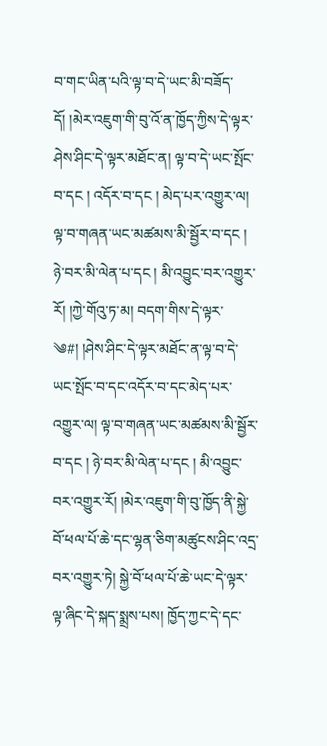བ་གང་ཡིན་པའི་ལྟ་བ་དེ་ཡང་མི་བཟོད་དོ། །མེར་འཇུག་གི་བུ་འོ་ན་ཁྱོད་ཀྱིས་དེ་ལྟར་ཤེས་ཤིང་དེ་ལྟར་མཐོང་ན། ལྟ་བ་དེ་ཡང་སྤོང་བ་དང ། འདོར་བ་དང ། མེད་པར་འགྱུར་ལ། ལྟ་བ་གཞན་ཡང་མཚམས་མི་སྦྱོར་བ་དང ། ཉེ་བར་མི་ལེན་པ་དང ། མི་འབྱུང་བར་འགྱུར་རོ། །ཀྱེ་གོའུ་ཏ་མ། བདག་གིས་དེ་ལྟར་
༄#། །ཤེས་ཤིང་དེ་ལྟར་མཐོང་ན་ལྟ་བ་དེ་ཡང་སྤོང་བ་དང་འདོར་བ་དང་མེད་པར་འགྱུར་ལ། ལྟ་བ་གཞན་ཡང་མཚམས་མི་སྦྱོར་བ་དང ། ཉེ་བར་མི་ལེན་པ་དང ། མི་འབྱུང་བར་འགྱུར་རོ། །མེར་འཇུག་གི་བུ་ཁྱོད་ནི་སྐྱེ་བོ་ཕལ་པོ་ཆེ་དང་ལྷན་ཅིག་མཚུངས་ཤིང་འདྲ་བར་འགྱུར་ཏེ། སྐྱེ་བོ་ཕལ་པོ་ཆེ་ཡང་དེ་ལྟར་ལྟ་ཞིང་དེ་སྐད་སྨྲས་པས། ཁྱོད་ཀྱང་དེ་དང་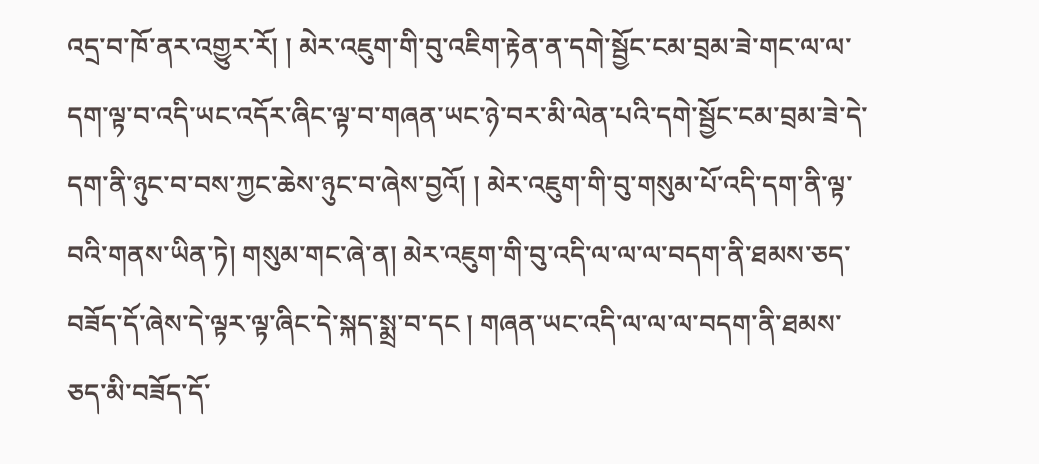འདྲ་བ་ཁོ་ནར་འགྱུར་རོ། ། མེར་འཇུག་གི་བུ་འཇིག་རྟེན་ན་དགེ་སྦྱོང་ངམ་བྲམ་ཟེ་གང་ལ་ལ་དག་ལྟ་བ་འདི་ཡང་འདོར་ཞིང་ལྟ་བ་གཞན་ཡང་ཉེ་བར་མི་ལེན་པའི་དགེ་སྦྱོང་ངམ་བྲམ་ཟེ་དེ་དག་ནི་ཉུང་བ་བས་ཀྱང་ཆེས་ཉུང་བ་ཞེས་བྱའོ། ། མེར་འཇུག་གི་བུ་གསུམ་པོ་འདི་དག་ནི་ལྟ་བའི་གནས་ཡིན་ཏེ། གསུམ་གང་ཞེ་ན། མེར་འཇུག་གི་བུ་འདི་ལ་ལ་ལ་བདག་ནི་ཐམས་ཅད་བཟོད་དོ་ཞེས་དེ་ལྟར་ལྟ་ཞིང་དེ་སྐད་སྨྲ་བ་དང ། གཞན་ཡང་འདི་ལ་ལ་ལ་བདག་ནི་ཐམས་ཅད་མི་བཟོད་དོ་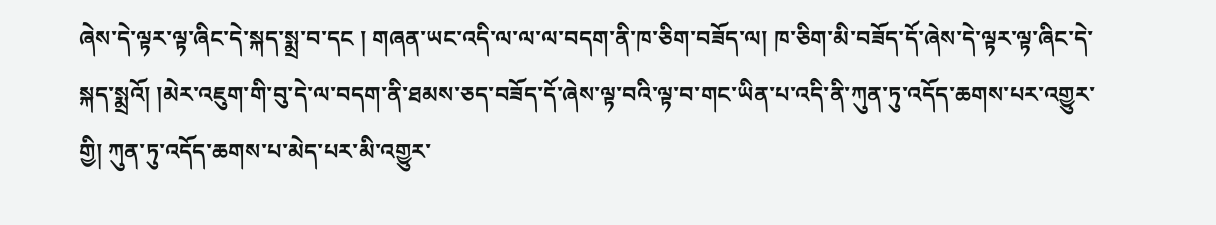ཞེས་དེ་ལྟར་ལྟ་ཞིང་དེ་སྐད་སྨྲ་བ་དང ། གཞན་ཡང་འདི་ལ་ལ་ལ་བདག་ནི་ཁ་ཅིག་བཟོད་ལ། ཁ་ཅིག་མི་བཟོད་དོ་ཞེས་དེ་ལྟར་ལྟ་ཞིང་དེ་སྐད་སྨྲའོ། །མེར་འཇུག་གི་བུ་དེ་ལ་བདག་ནི་ཐམས་ཅད་བཟོད་དོ་ཞེས་ལྟ་བའི་ལྟ་བ་གང་ཡིན་པ་འདི་ནི་ཀུན་ཏུ་འདོད་ཆགས་པར་འགྱུར་གྱི། ཀུན་ཏུ་འདོད་ཆགས་པ་མེད་པར་མི་འགྱུར་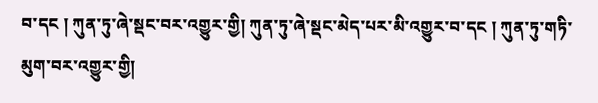བ་དང ། ཀུན་ཏུ་ཞེ་སྡང་བར་འགྱུར་གྱི། ཀུན་ཏུ་ཞེ་སྡང་མེད་པར་མི་འགྱུར་བ་དང ། ཀུན་ཏུ་གཏི་མུག་བར་འགྱུར་གྱི།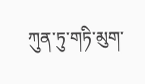ཀུན་ཏུ་གཏི་མུག་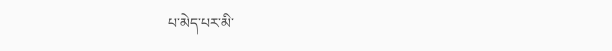པ་མེད་པར་མི་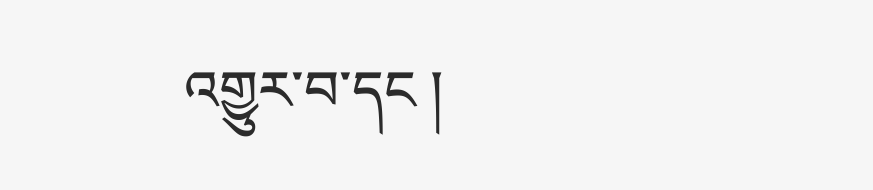འགྱུར་བ་དང །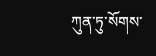ཀུན་ཏུ་སོགས་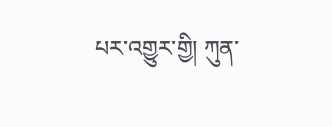པར་འགྱུར་གྱི། ཀུན་